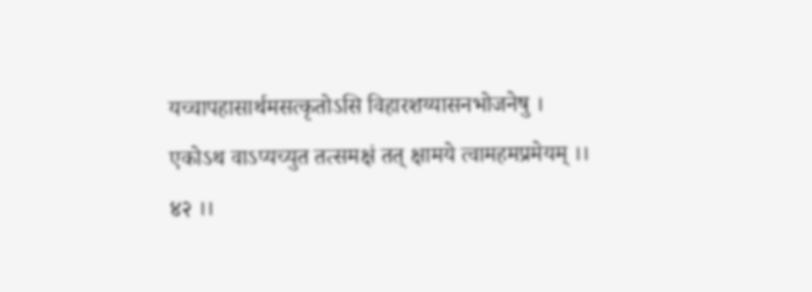यच्चापहासार्थमसत्कृतोऽसि विहारशय्यासनभोजनेषु । एकोऽथ वाऽप्यच्युत तत्समक्षं तत् क्षामये त्वामहमप्रमेयम् ।। ४२ ।।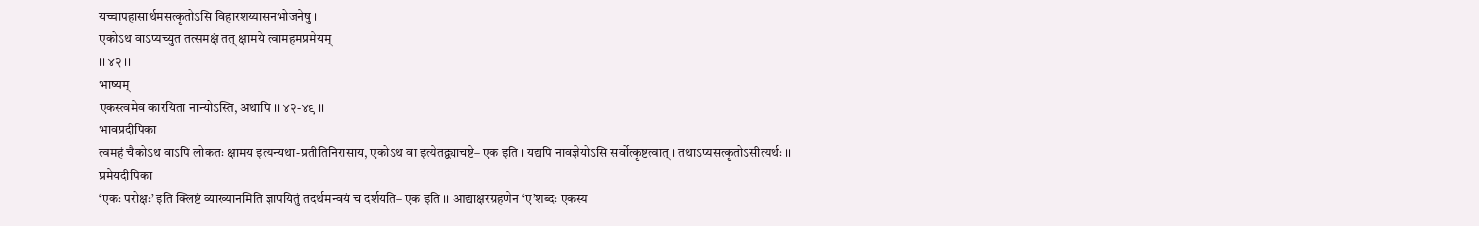यच्चापहासार्थमसत्कृतोऽसि विहारशय्यासनभोजनेषु ।
एकोऽथ वाऽप्यच्युत तत्समक्षं तत् क्षामये त्वामहमप्रमेयम्
।। ४२ ।।
भाष्यम्
एकस्त्वमेव कारयिता नान्योऽस्ति, अथापि ।। ४२-४९ ।।
भावप्रदीपिका
त्वमहं चैकोऽथ वाऽपि लोकतः क्षामय इत्यन्यथा-प्रतीतिनिरासाय, एकोऽथ वा इत्येतद्व्याचष्टे– एक इति । यद्यपि नावज्ञेयोऽसि सर्वोत्कृष्टत्वात् । तथाऽप्यसत्कृतोऽसीत्यर्थः ।।
प्रमेयदीपिका
‘एकः परोक्षः’ इति क्लिष्टं व्याख्यानमिति ज्ञापयितुं तदर्थमन्वयं च दर्शयति– एक इति ।। आद्याक्षरग्रहणेन ‘ए’शब्दः एकस्य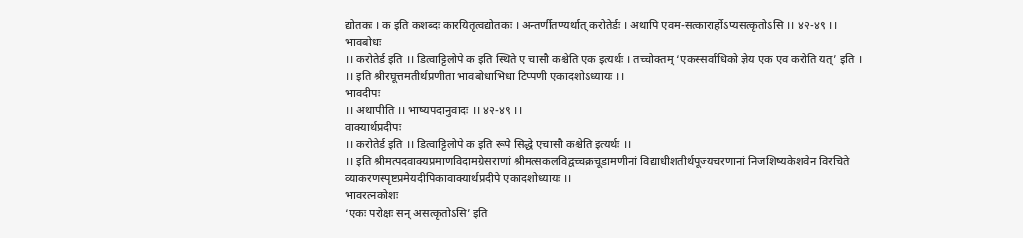द्योतकः । क इति कशब्दः कारयितृत्वद्योतकः । अन्तर्णीतण्यर्थात् करोतेर्डः । अथापि एवम-सत्कारार्होऽप्यसत्कृतोऽसि ।। ४२-४९ ।।
भावबोधः
।। करोतेर्ड इति ।। डित्वाट्टिलोपे क इति स्थिते ए चासौ कश्चेति एक इत्यर्थः । तच्चोक्तम् ‘एकस्सर्वाधिको ज्ञेय एक एव करोति यत्’ इति ।
।। इति श्रीरघूत्तमतीर्थप्रणीता भावबोधाभिधा टिप्पणी एकादशोऽध्यायः ।।
भावदीपः
।। अथापीति ।। भाष्यपदानुवादः ।। ४२-४९ ।।
वाक्यार्थप्रदीपः
।। करोतेर्ड इति ।। डित्वाट्टिलोपे क इति रूपे सिद्धे एचासौ कश्चेति इत्यर्थः ।।
।। इति श्रीमत्पदवाक्यप्रमाणविदामग्रेसराणां श्रीमत्सकलविद्वच्चक्रचूडामणीनां विद्याधीशतीर्थपूज्यचरणानां निजशिष्यकेशवेन विरचिते
व्याकरणस्पृष्टप्रमेयदीपिकावाक्यार्थप्रदीपे एकादशोध्यायः ।।
भावरत्नकोशः
‘एकः परोक्षः सन् असत्कृतोऽसि’ इति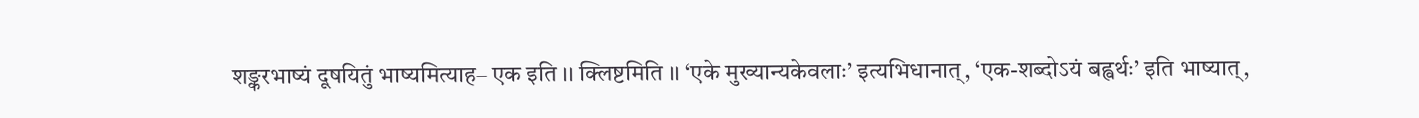शङ्करभाष्यं दूषयितुं भाष्यमित्याह– एक इति ।। क्लिष्टमिति ।। ‘एके मुख्यान्यकेवलाः’ इत्यभिधानात्, ‘एक-शब्दोऽयं बह्वर्थः’ इति भाष्यात्,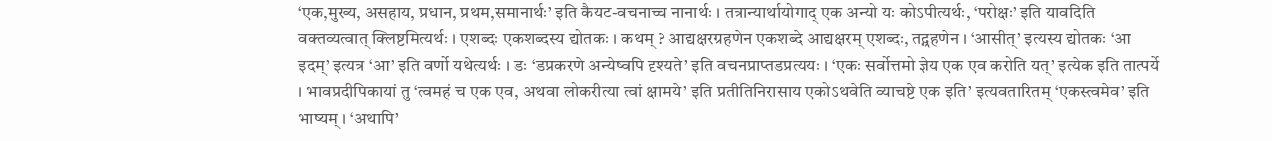‘एक,मुख्य, असहाय, प्रधान, प्रथम,समानार्थः’ इति कैयट-वचनाच्च नानार्थः । तत्रान्यार्थायोगाद् एक अन्यो यः कोऽपीत्यर्थः, ‘परोक्षः’ इति यावदिति वक्तव्यत्वात् क्लिष्टमित्यर्थः । एशब्दः एकशब्दस्य द्योतकः । कथम् ? आद्यक्षरग्रहणेन एकशब्दे आद्यक्षरम् एशब्दः, तद्ग्रहणेन । ‘आसीत्’ इत्यस्य द्योतकः ‘आ इदम्’ इत्यत्र ‘आ’ इति वर्णो यथेत्यर्थः । डः ‘डप्रकरणे अन्येष्वपि दृश्यते’ इति वचनप्राप्तडप्रत्ययः । ‘एकः सर्वोत्तमो ज्ञेय एक एव करोति यत्’ इत्येक इति तात्पर्ये । भावप्रदीपिकायां तु ‘त्वमहं च एक एव, अथवा लोकरीत्या त्वां क्षामये’ इति प्रतीतिनिरासाय एकोऽथवेति व्याचष्टे एक इति’ इत्यवतारितम् ‘एकस्त्वमेव’ इति भाष्यम् । ‘अथापि’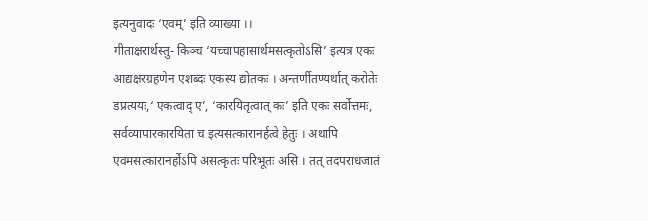इत्यनुवादः ‘एवम्’ इति व्याख्या ।।
गीताक्षरार्थस्तु- किञ्च ‘यच्चापहासार्थमसत्कृतोऽसि’ इत्यत्र एकः आद्यक्षरग्रहणेन एशब्दः एकस्य द्योतकः । अन्तर्णीतण्यर्थात् करोतेः डप्रत्ययः,‘ एकत्वाद् ए’, ‘कारयितृत्वात् कः’ इति एकः सर्वोत्तमः, सर्वव्यापारकारयिता च इत्यसत्कारानर्हत्वे हेतुः । अथापि एवमसत्कारानर्होऽपि असत्कृतः परिभूतः असि । तत् तदपराधजातं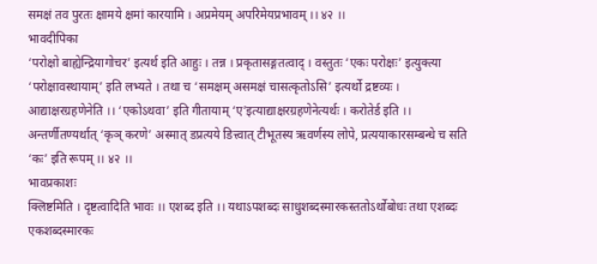समक्षं तव पुरतः क्षामये क्षमां कारयामि । अप्रमेयम् अपरिमेयप्रभावम् ।। ४२ ।।
भावदीपिका
‘परोक्षो बाह्येन्द्रियागोचर’ इत्यर्थ इति आहुः । तन्न । प्रकृतासङ्गतत्वाद् । वस्तुतः ‘एकः परोक्षः’ इत्युक्त्या ‘परोक्षावस्थायाम्’ इति लभ्यते । तथा च ‘समक्षम् असमक्षं चासत्कृतोऽसि’ इत्यर्थो द्रष्टव्यः । आद्याक्षरग्रहणेनेति ।। ‘एकोऽथवा’ इति गीतायाम् ‘ए’इत्याद्याक्षरग्रहणेनेत्यर्थः । करोतेर्ड इति ।। अन्तर्णीतण्यर्थात् ‘कृञ् करणे’ अस्मात् डप्रत्यये डित्त्वात् टीभूतस्य ऋवर्णस्य लोपे, प्रत्ययाकारसम्बन्धे च सति ‘कः’ इति रूपम् ।। ४२ ।।
भावप्रकाशः
क्लिष्टमिति । दृष्टत्वादिति भावः ।। एशब्द इति ।। यथाऽपशब्दः साधुशब्दस्मारकस्ततोऽर्थोबोधः तथा एशब्दः एकशब्दस्मारकः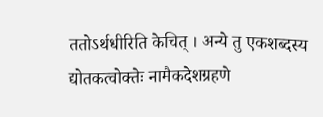ततोऽर्थधीरिति केचित् । अन्ये तु एकशब्दस्य द्योतकत्वोक्तेः नामैकदेशग्रहणे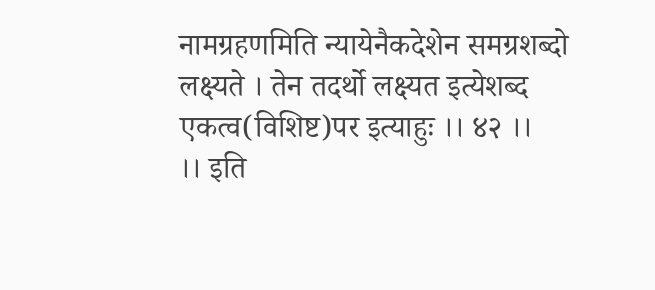नामग्रहणमिति न्यायेनैकदेशेन समग्रशब्दो लक्ष्यते । तेन तदर्थो लक्ष्यत इत्येशब्द एकत्व(विशिष्ट)पर इत्याहुः ।। ४२ ।।
।। इति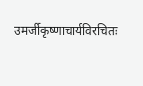उमर्जीकृष्णाचार्यविरचितः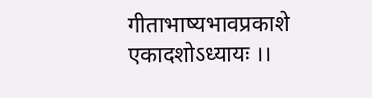गीताभाष्यभावप्रकाशे एकादशोऽध्यायः ।।